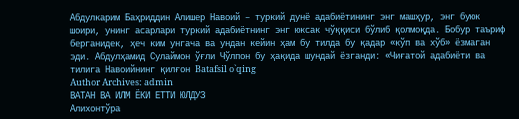Абдулкарим Баҳриддин Алишер Навоий – туркий дунё адабиётининг энг машҳур, энг буюк шоири, унинг асарлари туркий адабиётнинг энг юксак чўққиси бўлиб қолмоқда. Бобур таъриф берганидек, ҳеч ким унгача ва ундан кейин ҳам бу тилда бу қадар «кўп ва хўб» ёзмаган эди. Абдулҳамид Сулаймон ўғли Чўлпон бу ҳақида шундай ёзганди: «Чиғатой адабиёти ва тилига Навоийнинг қилғон Batafsil o`qing
Author Archives: admin
ВАТАН ВА ИЛМ ЁКИ ЕТТИ ЮЛДУЗ
Алихонтўра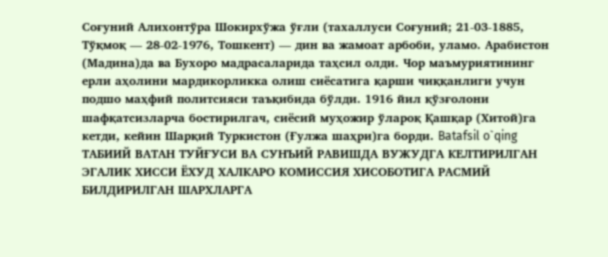Соғуний Алихонтўра Шокирхўжа ўғли (тахаллуси Соғуний; 21-03-1885, Тўқмоқ — 28-02-1976, Тошкент) — дин ва жамоат арбоби, уламо. Арабистон (Мадина)да ва Бухоро мадрасаларида таҳсил олди. Чор маъмуриятининг ерли аҳолини мардикорликка олиш сиёсатига қарши чиққанлиги учун подшо маҳфий политсияси таъқибида бўлди. 1916 йил қўзғолони шафқатсизларча бостирилгач, сиёсий муҳожир ўлароқ Қашқар (Хитой)га кетди, кейин Шарқий Туркистон (Ғулжа шаҳри)га борди. Batafsil o`qing
ТАБИИЙ ВАТАН ТУЙҒУСИ ВА СУНЪИЙ РАВИШДА ВУЖУДГА КЕЛТИРИЛГАН ЭГАЛИК ХИССИ ЁХУД ХАЛКАРО КОМИССИЯ ХИСОБОТИГА РАСМИЙ БИЛДИРИЛГАН ШАРХЛАРГА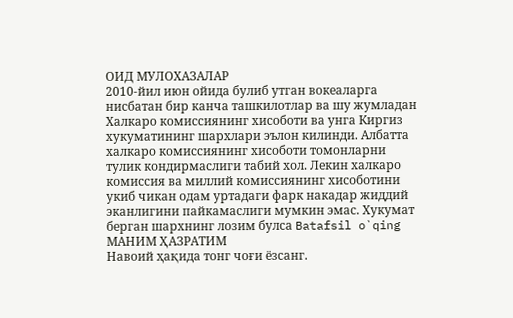ОИД МУЛОХАЗАЛАР
2010-йил июн ойида булиб утган вокеаларга нисбатан бир канча ташкилотлар ва шу жумладан Халкаро комиссиянинг хисоботи ва унга Киргиз хукуматининг шархлари эълон килинди. Албатта халкаро комиссиянинг хисоботи томонларни тулик кондирмаслиги табий хол. Лекин халкаро комиссия ва миллий комиссиянинг хисоботини укиб чикан одам уртадаги фарк накадар жиддий эканлигини пайкамаслиги мумкин эмас. Хукумат берган шархнинг лозим булса Batafsil o`qing
МАНИМ ҲАЗРАТИМ
Навоий ҳақида тонг чоғи ёзсанг.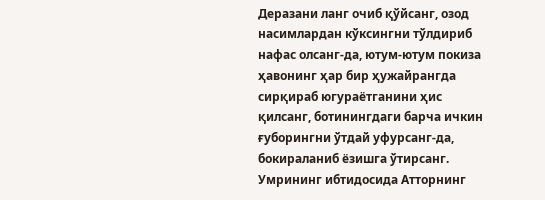Деразани ланг очиб қўйсанг, озод насимлардан кўксингни тўлдириб нафас олсанг-да, ютум-ютум покиза ҳавонинг ҳар бир ҳужайрангда сирқираб югураётганини ҳис қилсанг, ботинингдаги барча ичкин ғуборингни ўтдай уфурсанг-да, бокираланиб ёзишга ўтирсанг. Умрининг ибтидосида Атторнинг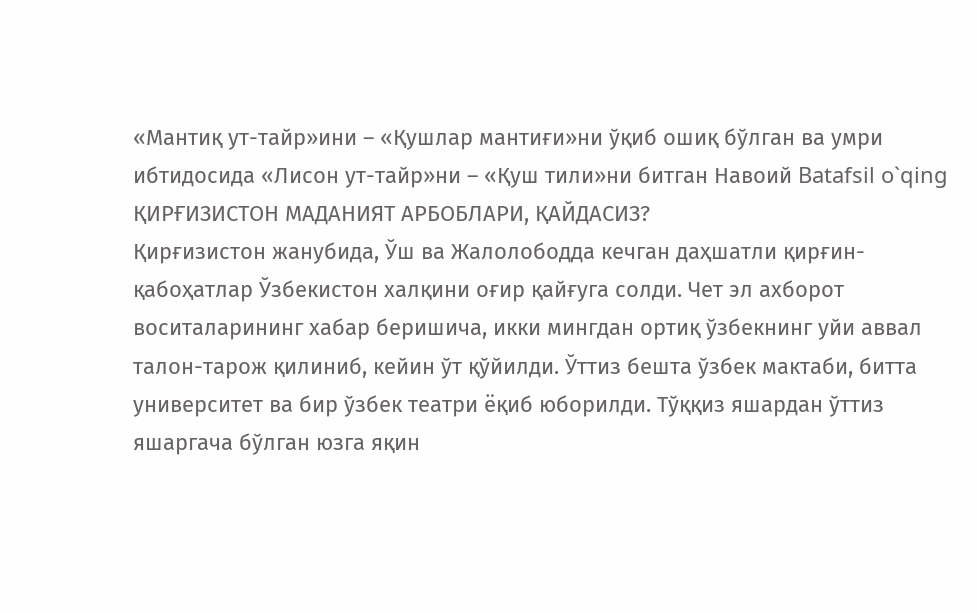«Мантиқ ут-тайр»ини – «Қушлар мантиғи»ни ўқиб ошиқ бўлган ва умри ибтидосида «Лисон ут-тайр»ни – «Қуш тили»ни битган Навоий Batafsil o`qing
ҚИРҒИЗИСТОН МАДАНИЯТ АРБОБЛАРИ, ҚАЙДАСИЗ?
Қирғизистон жанубида, Ўш ва Жалолободда кечган даҳшатли қирғин-қабоҳатлар Ўзбекистон халқини оғир қайғуга солди. Чет эл ахборот воситаларининг хабар беришича, икки мингдан ортиқ ўзбекнинг уйи аввал талон-тарож қилиниб, кейин ўт қўйилди. Ўттиз бешта ўзбек мактаби, битта университет ва бир ўзбек театри ёқиб юборилди. Тўққиз яшардан ўттиз яшаргача бўлган юзга яқин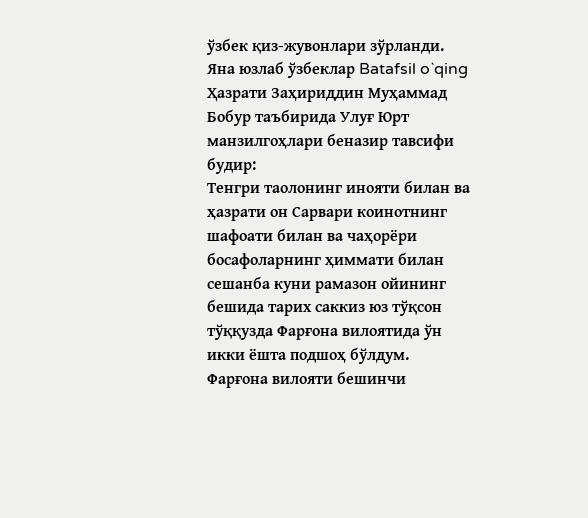ўзбек қиз-жувонлари зўрланди. Яна юзлаб ўзбеклар Batafsil o`qing
Ҳазрати Заҳириддин Муҳаммад Бобур таъбирида Улуғ Юрт манзилгоҳлари беназир тавсифи будир:
Тенгри таолонинг инояти билан ва ҳазрати он Сарвари коинотнинг шафоати билан ва чаҳорёри босафоларнинг ҳиммати билан сешанба куни рамазон ойининг бешида тарих саккиз юз тўқсон тўққузда Фарғона вилоятида ўн икки ёшта подшоҳ бўлдум. Фарғона вилояти бешинчи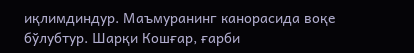иқлимдиндур. Маъмуранинг канорасида воқе бўлубтур. Шарқи Кошғар, ғарби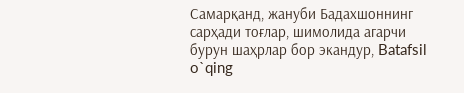Самарқанд, жануби Бадахшоннинг сарҳади тоғлар, шимолида агарчи бурун шаҳрлар бор экандур, Batafsil o`qing